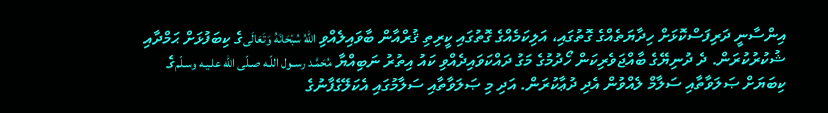އިންސާނީ ދަރިފަސްކޮޅަށް ހިދާޔަތެއްގެ ގޮތުގައި، އަލިކަމެއްގެ ގޮތުގައި ކީރިތި ޤުރްއާން ބާވައިލެއްވި اللهُ سُبْحَانَهُ وَتَعَالَىގެ ކިބަފުޅަށް ޙަމްދާއި ޝުކުރުކުރަން. ދެ ދުނިޔޭގެ ބާއްޖަވެރިކަން ހޯދުމުގެ މަގު ދައްކަވައިދެއްވި ކައު އިތުރު ނަބިއްޔާ مُحَمَّـد رســول اللّـه صـلّى الله علـيـه وسـلّمގެ ކިބަޔަށް ޞަލަވާތާއި ސަލާމް ލެއްވުން އެދި ދުޢާކުރަން. އަދި މި ޞަލަވާތާއި ސަލާމުގައި އެކަލޭގެފާނުގެ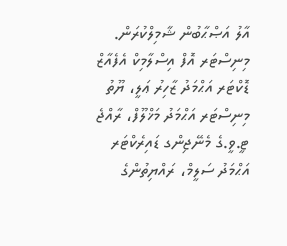އާލު އަޞްޙާބުން ޝާމިލްކުރަން.
މިނިސްޓަރ އޮފް އިސްލާމިކް އެފެއާޒް ޑޮކްޓަރ އަޙްމަދު ޒާހިރު ޢަލީ، ޔޫތު މިނިސްޓަރ އަޙްމަދު މަޚްލޫފް، ރާއްޖެ ޓީ.ވީ.ގެ މެނޭޖިންގ ޑައިރެކްޓަރ އަޙްމަދު ސަލީމް، ރައްޔިތުންގެ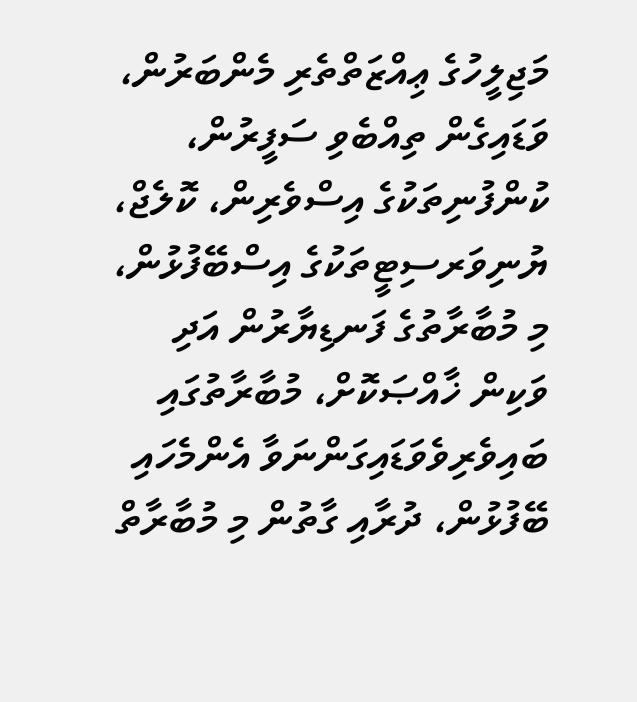މަޖިލީހުގެ ޢިއްޒަތްތެރި މެންބަރުން، ވަޑައިގެން ތިއްބެވި ސަފީރުން، ކުންފުނިތަކުގެ އިސްވެރިން، ކޮލެޖް، ޔުނިވަރސިޓީތަކުގެ އިސްބޭފުޅުން، މި މުބާރާތުގެ ފަނޑިޔާރުން އަދި ވަކިން ޚާއްޞަކޮށް، މުބާރާތުގައި ބައިވެރިވެވަޑައިގަންނަވާ އެންމެހައި ބޭފުޅުން، ދުރާއި ގާތުން މި މުބާރާތް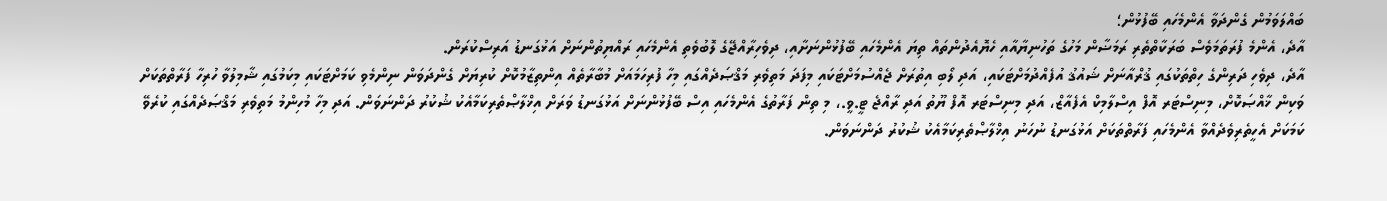ބައްލަވަމުން ގެންދަވާ އެންމެހައި ބޭފުޅުން؛
އާދެ، އެންމެ ފުރަތަމަވެސް ބަރަކާތްތެރި ރަމަޟާން މަހުގެ ތަހުނިޔާއާއި ހެޔޮއެދުންތައް ތިޔަ އެންމެހައި ބޭފުޅުންނަށާއި، ދިވެހިރާއްޖޭގެ ލޮބުވެތި އެންމެހައި ރައްޔިތުންނަށް އަޅުގަނޑު އަރިސްކުރަން.
އާދެ، ދިވެހި ދަރިންގެ ހިތްތަކުގައި ޤުރްއާނަށް ޝައުޤު އުފެއްދުމަށްޓަކައި، އަދި ލޯބި އިތުރަށް ޖެއްސުމަށްޓަކައި މިފަދަ މަތިވެރި މަޤްޞަދެއްގައި މިހާ ފުރިހަމައަށް މުބާރާތެއް އިންތިޒާމުކޮށް ކުރިޔަށް ގެންދަވަން ނިންމެވި ކަމަށްޓަކައި މިކަމުގައި ޝާމިލުވާ ހުރިހާ ފަރާތްތަކަށް ވަކިން ޚާއްޞަކޮށް، މިނިސްޓަރ އޮފް އިސްލާމިކް އެފެއާޒް، އަދި މިނިސްޓަރ އޮފް ޔޫތު އަދި ރާއްޖެ ޓީ.ވީ.، މި ތިން ފަރާތުގެ އެންމެހައި އިސް ބޭފުޅުންނަށް އަޅުގަނޑު ވަރަށް އިޚްލާޞްތެރިކަމާއެކު ޝުކުރު ދަންނަވަން. އަދި މިހާ މުހިންމު މަތިވެރި މަޤްޞަދެއްގައި ކުރެވޭ ކަމަކަށް އެހީތެރިވެދެއްވާ އެންމެހައި ފަރާތްތަކަށް އަޅުގަނޑު ނުހަނު އިޚްލާޞްތެރިކަމާއެކު ޝުކުރު ދަންނަވަން.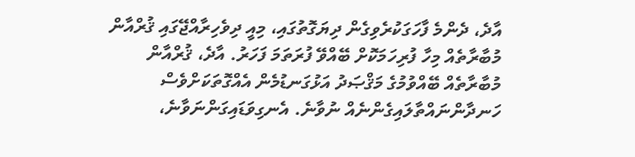އާދެ، ދެންމެ ފާހަގަކުރެވިގެން ދިޔަގޮތުގައި، މިއީ ދިވެހިރާއްޖޭގައި ޤުރްއާން މުބާރާތެއް މިހާ ފުރިހަމަކޮށް ބޭއްވޭ ފުރަތަމަ ފަހަރު. އާދެ، ޤުރްއާން މުބާރާތެއް ބޭއްވުމުގެ މަޤްޞަދު އަޅުގަނޑުމެން އެއްގޮތަކަށްވެސް ހަނދާންނައްތާލައިގެންނެއް ނުވާނެ. އެނގިވަޑައިގަންނަވާނެ،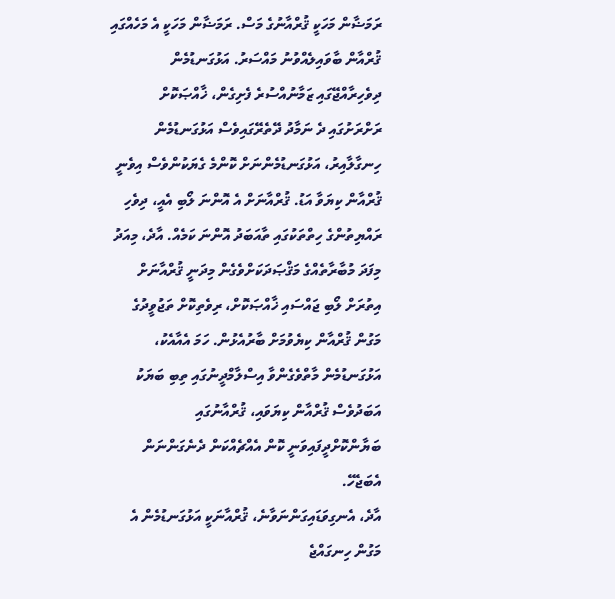ރަމަޟާން މަހަކީ ޤުރްއާނުގެ މަސް. ރަމަޟާން މަހަކީ އެ މަހެއްގައި ޤުރްއާން ބާވައިލެއްވުނު މައްސަރު. އަޅުގަނޑުމެން ދިވެހިރާއްޖޭގައި ޒަމާނުއްސުރެ ފެށިގެން، ޚާއްޞަކޮށް ރަށްރަށުގައި ދެ ނަމާދު ދޭތެރޭގައިވެސް އަޅުގަނޑުމެން ހިނގާލާއިރު، އަޅުގަނޑުމެންނަށް ކޮންމެ ގެޔަކުންވެސް އިވެނީ ޤުރްއާން ކިޔަވާ އަޑު. ޤުރްއާނަށް އެ އޮންނަ ލޯބި އެއީ، ދިވެހި ރައްޔިތުންގެ ހިތްތަކުގައި ތާއަބަދު އޮންނަ ކަމެއް. އާދެ، މިއަދު މިފަދަ މުބާރާތެއްގެ މަޤްޞަދަކަށްވެގެން މިދަނީ ޤުރްއާނަށް އިތުރަށް ލޯބި ޖައްސައި ޚާއްޞަކޮށް، ރިވެތިކޮށް ތަޖުވީދުގެ މަގުން ޤުރްއާން ކިޔެވުމަށް ބާރުއެޅުން. ހަމަ އެއާއެކު، އަޅުގަނޑުމެން މާތްވެގެންވާ އިސްލާމްދީނުގައި ތިބި ބަޔަކު އަބަދުވެސް ޤުރްއާން ކިޔަވައި، ޤުރްއާނުގައި ބަޔާންކޮށްދީފައިވަނީ ކޮން އެއްޗެއްކަން ދެނެގަންނަން އެބަޖެހޭ.
އާދެ، އެނގިވަޑައިގަންނަވާނެ، ޤުރްއާނަކީ އަޅުގަނޑުމެން އެ މަގުން ހިނގައްޖެ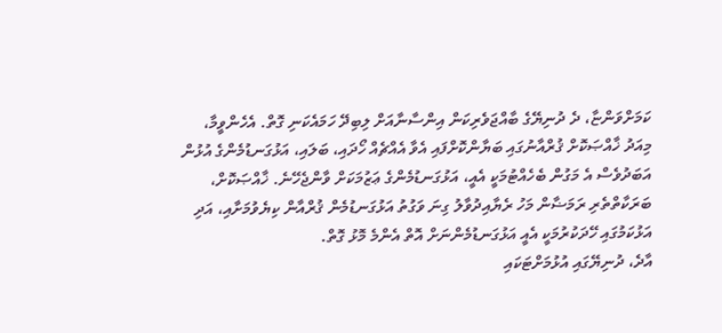ކަމަށްވަންޏާ، ދެ ދުނިޔޭގެ ބާއްޖަވެރިކަން އިންސާނާއަށް ލިބިދޭ ހަމައެކަނި ގޮތް. އެހެންވީމާ، މިއަދު ޚާއްޞަކޮށް ޤުރްއާނުގައި ބަޔާންކޮށްފައި އެވާ އެއްޗެއް ހޯދައި، ބަލައި، އަޅުގަނޑުމެންގެ އުޅުން އަބަދުވެސް އެ މަގުން ބެހެއްޓުމަކީ އެއީ، އަޅުގަނޑުމެންގެ ޢަޒުމަކަށް ވާންޖެހޭނެ. ޚާއްޞަކޮށް، ބަރަކާތްތެރި ރަމަޟާން މަހު ރެޔާއިދުވާލު ގިނަ ވަގުތު އަޅުގަނޑުމެން ޤުރްއާން ކިޔެވުމަށާއި، އަދި އަޅުކަމުގައި ހޭދަކުރުމަކީ އެއީ އަޅުގަނޑުމެންނަށް އޮތް އެންމެ މޮޅު ގޮތް.
އާދެ، ދުނިޔޭގައި އުޅުމަށްޓަކައި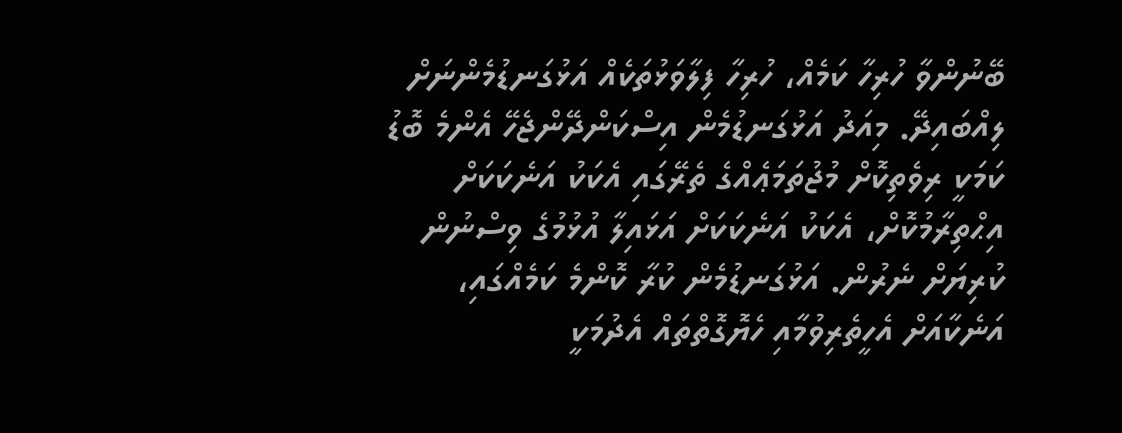ބޭނުންވާ ހުރިހާ ކަމެއް، ހުރިހާ ފިލާވަޅުތަކެއް އަޅުގަނޑުމެންނަށް ލިއްބައިދޭ. މިއަދު އަޅުގަނޑުމެން އިސްކަންދޭންޖެހޭ އެންމެ ބޮޑު ކަމަކީ ރިވެތިކޮށް މުޖުތަމަޢެއްގެ ތެރޭގައި އެކަކު އަނެކަކަށް އިޙްތިރާމުކޮށް، އެކަކު އަނެކަކަށް އަޅައިލާ އުޅުމުގެ ވިސްނުން ކުރިޔަށް ނެރުން. އަޅުގަނޑުމެން ކުރާ ކޮންމެ ކަމެއްގައި، އަނެކާއަށް އެހީތެރިވުމާއި ހެޔޮގޮތްތައް އެދުމަކީ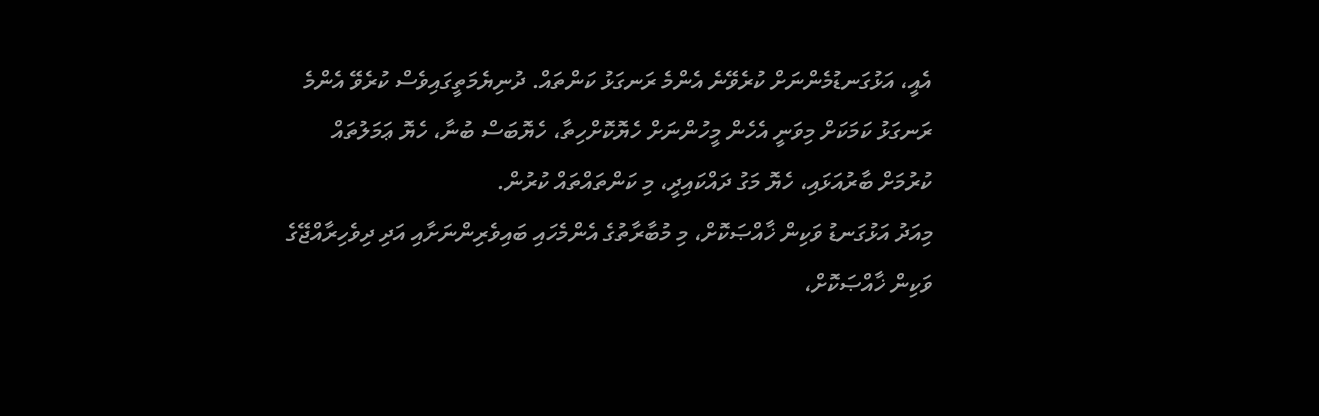އެއީ، އަޅުގަނޑުމެންނަށް ކުރެވޭނެ އެންމެ ރަނގަޅު ކަންތައް. ދުނިޔެމަތީގައިވެސް ކުރެވޭ އެންމެ ރަނގަޅު ކަމަކަށް މިވަނީ އެހެން މީހުންނަށް ހެޔޮކޮށްހިތާ، ހެޔޮބަސް ބުނާ، ހެޔޮ ޢަމަލުތައް ކުރުމަށް ބާރުއަޅައި، ހެޔޮ މަގު ދައްކައިދީ، މި ކަންތައްތައް ކުރުން.
މިއަދު އަޅުގަނޑު ވަކިން ޚާއްޞަކޮށް، މި މުބާރާތުގެ އެންމެހައި ބައިވެރިންނަށާއި އަދި ދިވެހިރާއްޖޭގެ ވަކިން ޚާއްޞަކޮށް،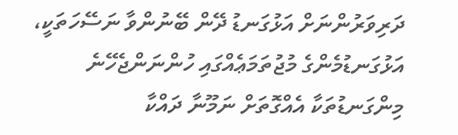ދަރިވަރުންނަށް އަޅުގަނޑު ދޭން ބޭނުންވާ ނަސޭހަތަކީ، އަޅުގަނޑުމެންގެ މުޖުތަމަޢެއްގައި ހުންނަންޖެހޭނެ މިންގަނޑުތަކާ އެއްގޮތަށް ނަމޫނާ ދައްކާ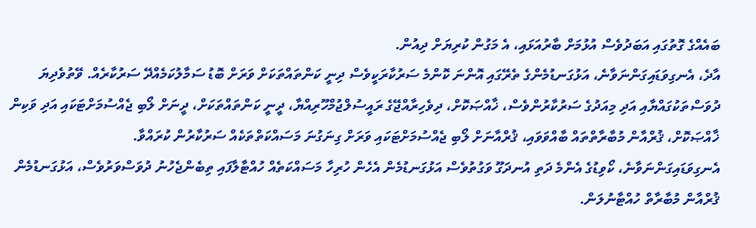ބައެއްގެ ގޮތުގައި އަބަދުވެސް އުޅުމަށް ބާރުއަޅައި، އެ މަގުން ކުރިޔަށް ދިއުން.
އާދެ، އެނގިވަޑައިގަންނަވާނެ، އަޅުގަނޑުމެންގެ ތެރޭގައި އޮންނަ ކޮންމެ ސަރުކާރަކީވެސް ދިނީ ކަންތައްތަކަށް ވަރަށް ބޮޑު ސަމާލުކަމެއްދޭ ސަރުކާރެއް. ވޭތުވެދިޔަ ދުވަސްތަކުގައްޔާއި އަދި މިއަދުގެ ސަރުކާރުންވެސް، ޚާއްޞަކޮށް، ދިވެހިރާއްޖޭގެ ރައީސުލްޖުމްހޫރިއްޔާ، ދީނީ ކަންތައްތަކަށް، ދީނަށް ލޯބި ޖެއްސުމަށްޓަކައި އަދި ވަކިން ޚާއްޞަކޮށް، ޤުރްއާން މުބާރާތްތައް ބާއްވަވައި، ޤުރްއާނަށް ލޯބި ޖެއްސުމަށްޓަކައި ވަރަށް ގިނަގުނަ މަސައްކަތްތަކެއް ސަރުކާރުން ކުރައްވާ.
އެނގިވަޑައިގަންނަވާނެ، ކޯވިޑުގެ އެންމެ ދަތި އުނދަގޫ ވަގުތުވެސް އަޅުގަނޑުމެން އެހެން ހުރިހާ މަސައްކަތެއް ހުއްޓާލާފައި ތިބެންޖެހުނު ދުވަސްވަރުވެސް، އަޅުގަނޑުމެން ޤުރްއާން މުބާރާތް ހުއްޓާނުލަން.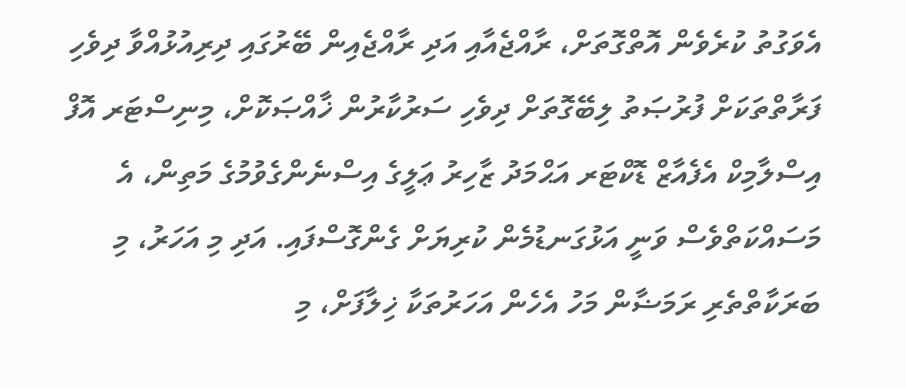އެވަގުތު ކުރެވެން އޮތްގޮތަށް، ރާއްޖެއާއި އަދި ރާއްޖެއިން ބޭރުގައި ދިރިއުޅުއްވާ ދިވެހި ފަރާތްތަކަށް ފުރުޞަތު ލިބޭގޮތަށް ދިވެހި ސަރުކާރުން ޚާއްޞަކޮށް، މިނިސްޓަރ އޮފް އިސްލާމިކް އެފެއާޒް ޑޮކްޓަރ އަޙްމަދު ޒާހިރު ޢަލީގެ އިސްނެންގެވުމުގެ މަތިން، އެ މަސައްކަތްވެސް ވަނީ އަޅުގަނޑުމެން ކުރިޔަށް ގެންގޮސްފައި. އަދި މި އަހަރު، މި ބަރަކާތްތެރި ރަމަޟާން މަހު އެހެން އަހަރުތަކާ ޚިލާފަށް، މި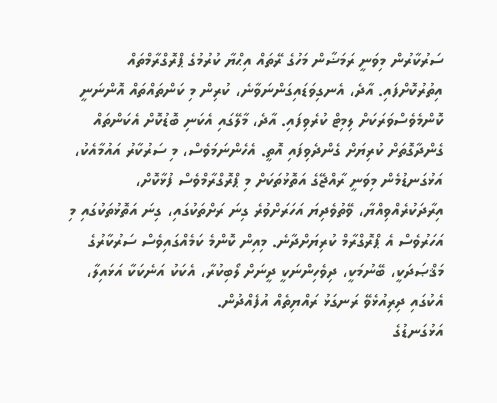ސަރުކާރުން މިވަނީ ރަމަޟާން މަހުގެ ރޭތައް އިޙްޔާ ކުރުމުގެ ޕްރޮގްރާމްތައް އިތުރުކޮށްފައި. އާދެ، އެނގިވަޑައިގަންނަވާނެ، ކުރިން މި ކަންތައްތައް އޮންނަނީ ކޮންމެވެސްވަރަކަށް ލިމިޓް ކުރެވިފައި. އާދެ، މާލޭގައި އެކަނި ބޮޑުކޮށް އެކަންތައް ގެންދާގޮތަށް ކުރިޔަށް ގެންދެވިފައި އޮތީ. އެހެންނަމަވެސް، މި ސަރުކާރު އައުމާއެކު، އަޅުގަނޑުމެން މިވަނީ ރާއްޖޭގެ އަތޮޅުތަކަށް މި ޕްރޮގްރާމްވެސް ފުޅާކޮށް، އިރާދަކުރެއްވިއްޔާ، ވޭތުވެދިޔަ އަހަރަށްވުރެ ގިނަ ރަށްތަކުގައި، ގިނަ އަތޮޅުތަކުގައި މި އަހަރުވެސް އެ ޕްރޮގްރާމް ކުރިޔަށްދާނެ. މިއިން ކޮންމެ ކަމެއްގައިވެސް ސަރުކާރުގެ މަޤްޞަދަކީ، ބޭނުމަކީ، ދިވެހިންނަކީ ދީނަށް ލޯބިކުރާ، އެކަކު އަނެކަކާ އަޅައިލާ، އެކުގައި ދިރިއުޅެވޭ ރަނގަޅު ރައްޔިތެއް އުފެއްދުން.
އަޅުގަނޑުގެ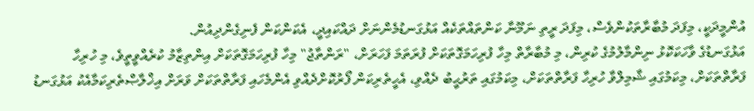އުންމީދަކީ، މިފަދަ މުބާރާތަކުންވެސް، މިފަދަ ރީތި ނަމޫނާ ކަންތައްތަކެއް އަޅުގަނޑުމެންނަށް ދައްކައިދީ، އެކަންކަން ފެނިގެންދިއުން.
އަޅުގަނޑުގެ ވާހަކަކޮޅު ނިންމާލުމުގެ ކުރިން، މި މުބާރާތް މިހާ ފުރިހަމަގޮތަކަށް ފުރަތަމަ ފަހަރަށް، "ރަންތާޖު" މިހާ ފުރިހަމަގޮތަކަށް އިންތިޒާމު ކުރެއްވީތީވެ، މި ހުރިހާ ފަރާތްތަކަށް، މިކަމުގައި ޝާމިލްވާ ހުރިހާ ފަރާތްތަކަށް، މިކަމުގައި ތަރުޙީބު ދެއްވި، އެހީތެރިކަން ފޯރުކޮށްދެއްވި އެންމެހައި ފަރާތްތަކަށް ވަރަށް އިޚްލާޞްތެރިކަމާއެކު އަޅުގަނޑު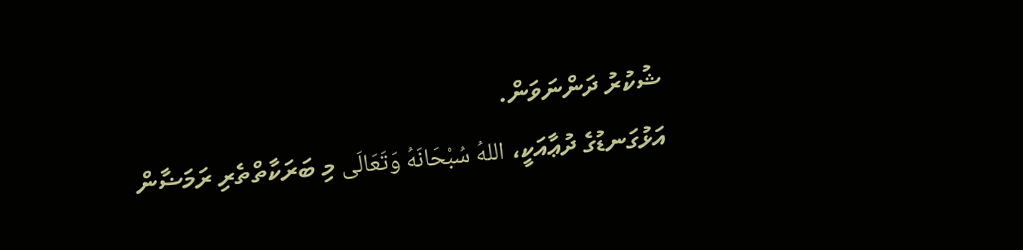ޝުކުރު ދަންނަވަން.
އަޅުގަނޑުގެ ދުޢާއަކީ، اللهُ سُبْحَانَهُ وَتَعَالَى މި ބަރަކާތްތެރި ރަމަޟާން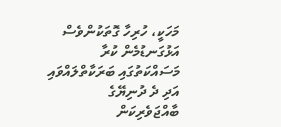މަހަކީ، ހުރިހާ ގޮތަކުންވެސް އަޅުގަނޑުމެން ކުރާ މަސައްކަތުގައި ބަރަކާތްލައްވައި އަދި ދެ ދުނިޔޭގެ ބާއްޖަވެރިކަން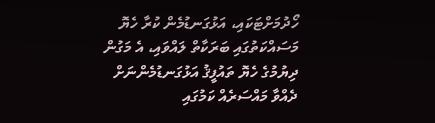ހޯދުމަށްޓަކައި، އަޅުގަނޑުމެން ކުރާ ހެޔޮ މަސައްކަތުގައި ބަރަކާތް ލައްވައި، އެ މަގުން ދިޔުމުގެ ހެޔޮ ތައުފީޤު އަޅުގަނޑުމެންނަށް ދެއްވާ މައްސަރެއް ކަމުގައި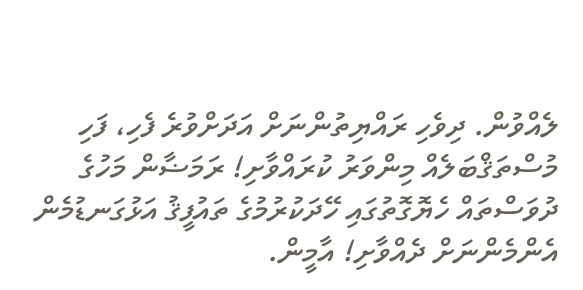ލެއްވުން. ދިވެހި ރައްޔިތުންނަށް އަދަށްވުރެ ފެހި، ފަހި މުސްތަޤްބަލެއް މިންވަރު ކުރައްވާށި! ރަމަޟާން މަހުގެ ދުވަސްތައް ހެޔޮގޮތުގައި ހޭދަކުރުމުގެ ތައުފީޤު އަޅުގަނޑުމެން އެންމެންނަށް ދެއްވާށި! އާމީން.